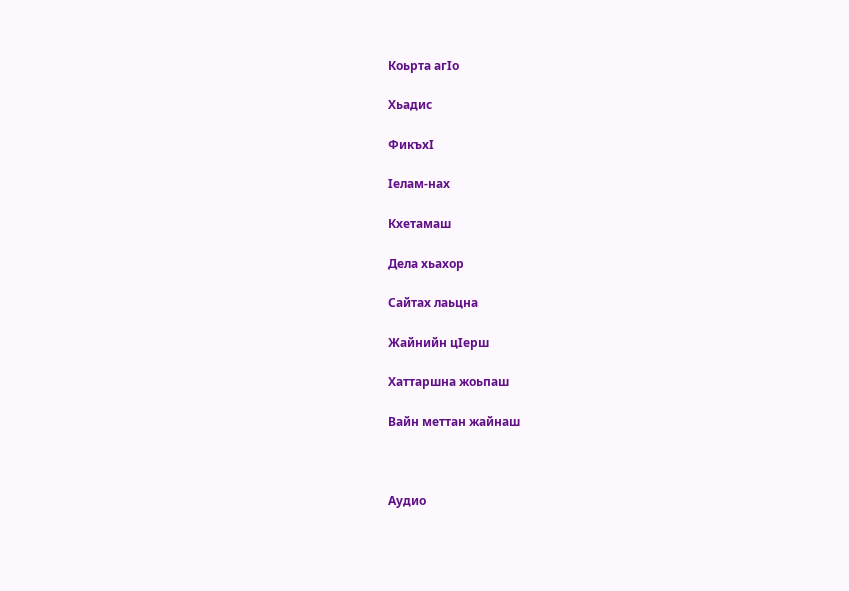Коьрта агIо

Хьадис

ФикъхI

Iелам-нах

Кхетамаш

Дела хьахор

Сайтах лаьцна

Жайнийн цIерш

Хаттаршна жоьпаш

Вайн меттан жайнаш



Аудио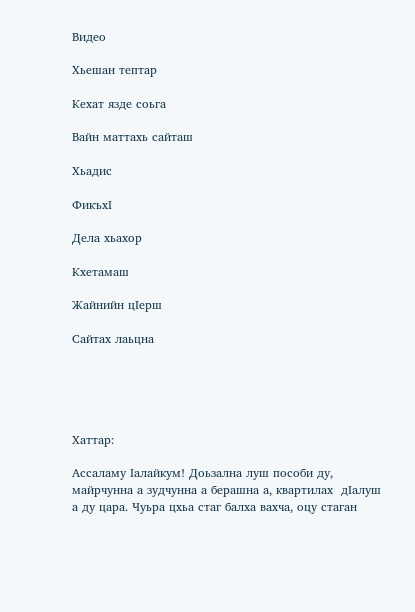Видео

Хьешан тептар

Кехат язде соьга

Вайн маттахь сайташ

Хьадис

ФикъхI

Дела хьахор

Кхетамаш

Жайнийн цIерш

Сайтах лаьцна





Хаттар:

Ассаламу Iалайкум! Доьзална луш пособи ду, майрчунна а зудчунна а берашна а, квартилах  дIалуш а ду цара. Чуьра цхьа стаг балха вахча, оцу стаган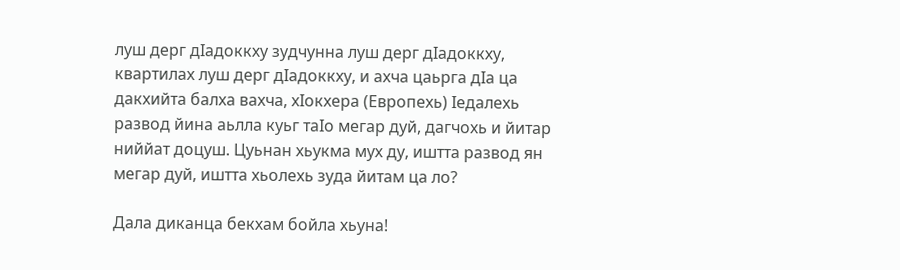луш дерг дIадоккху зудчунна луш дерг дIадоккху, квартилах луш дерг дIадоккху, и ахча цаьрга дIа ца дакхийта балха вахча, хIокхера (Европехь) Iедалехь развод йина аьлла куьг таIо мегар дуй, дагчохь и йитар ниййат доцуш. Цуьнан хьукма мух ду, иштта развод ян мегар дуй, иштта хьолехь зуда йитам ца ло?

Дала диканца бекхам бойла хьуна!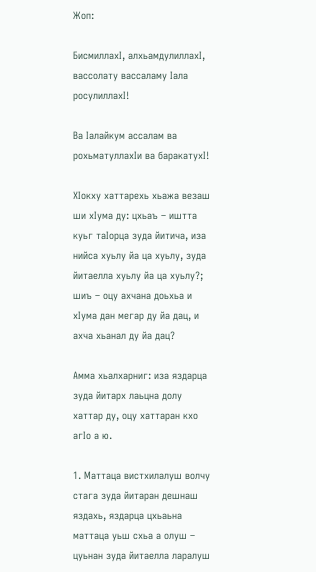Жоп:

БисмиллахI, алхьамдулиллахI, вассолату вассаламу Iала росулиллахI!

Ва Iалайкум ассалам ва рохьматуллахIи ва баракатухI!

ХIокху хаттарехь хьажа везаш ши хIума ду: цхьаъ – иштта куьг таIорца зуда йитича, иза нийса хуьлу йа ца хуьлу, зуда йитаелла хуьлу йа ца хуьлу?; шиъ – оцу ахчана доьхьа и хIума дан мегар ду йа дац, и ахча хьанал ду йа дац?

Амма хьалхарниг: иза яздарца зуда йитарх лаьцна долу хаттар ду, оцу хаттаран кхо агIо а ю.

1. Маттаца вистхилалуш волчу стага зуда йитаран дешнаш яздахь, яздарца цхьаьна маттаца уьш схьа а олуш – цуьнан зуда йитаелла ларалуш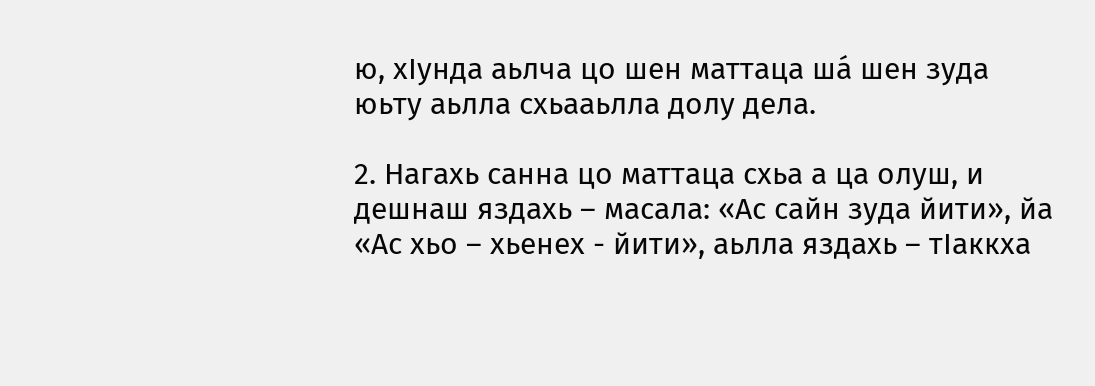ю, хIунда аьлча цо шен маттаца ша́ шен зуда юьту аьлла схьааьлла долу дела.

2. Нагахь санна цо маттаца схьа а ца олуш, и дешнаш яздахь – масала: «Ас сайн зуда йити», йа «Ас хьо – хьенех - йити», аьлла яздахь – тIаккха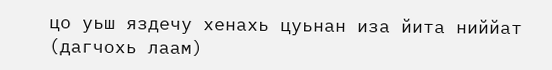цо уьш яздечу хенахь цуьнан иза йита ниййат (дагчохь лаам)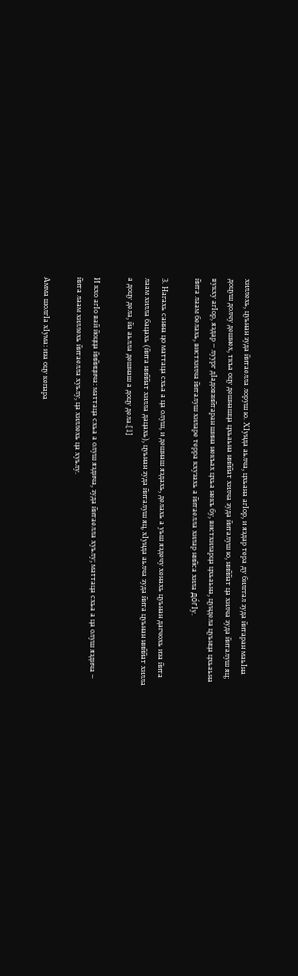хиллехь, цуьнан зуда йитаелла лоруш ю. ХIунда аьлча, цхьана агIор, и яздар тера ду билггал зуда йитаран маьIна доцуш долчу дешнех, ткъа оцу дешнашца цхьаьна ниййат хилча зуда йиталуш ю, ниййат ца хилча зуда йиталуш яц; вукху агIор, яздар – луург дIадовзийтаран шина некъах цхьа некъ бу, вистхиларца цхьаьна, цундела цуьнца цхьаьна йита лаам белахь, вистхилча йиталуш хиларе терра кхузахь а йитаелла хилар нийса хила до́гIу.

3. Нагахь санна цо маттаца схьа а ца олуш, и дешнаш яздахь, делахь а уьш яздечу хенахь цуьнан дагчохь иза йита лаам хилла бацахь (йита ниййат хилла дацахь), цуьнан зуда йиталуш яц, хIунда аьлча зуда йита цуьнан ниййат хилла а доцу дела, йа аьлла дешнаш а доцу дела.[1]

И кхо агIо вай йоцца йийицича: маттаца схьа а олуш яздича, зуда йитаелла хуьлу; маттаца схьа а ца олуш яздича – йита лаам хиллехь йитаелла хуьлу, ца хиллехь ца хуьлу.

Амма шолгIа хIума: иза оцу кепара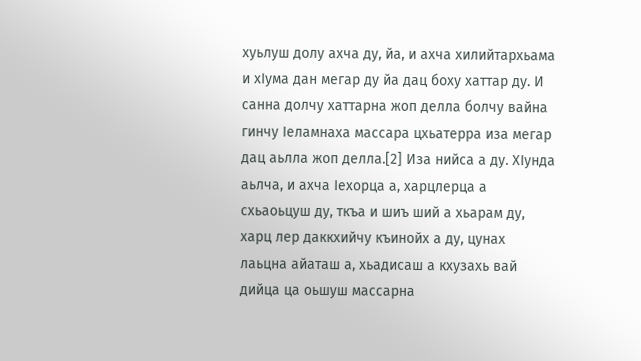хуьлуш долу ахча ду, йа, и ахча хилийтархьама и хIума дан мегар ду йа дац боху хаттар ду. И санна долчу хаттарна жоп делла болчу вайна гинчу Iеламнаха массара цхьатерра иза мегар дац аьлла жоп делла.[2] Иза нийса а ду. ХIунда аьлча, и ахча Iехорца а, харцлерца а схьаоьцуш ду, ткъа и шиъ ший а хьарам ду, харц лер даккхийчу къинойх а ду, цунах лаьцна айаташ а, хьадисаш а кхузахь вай дийца ца оьшуш массарна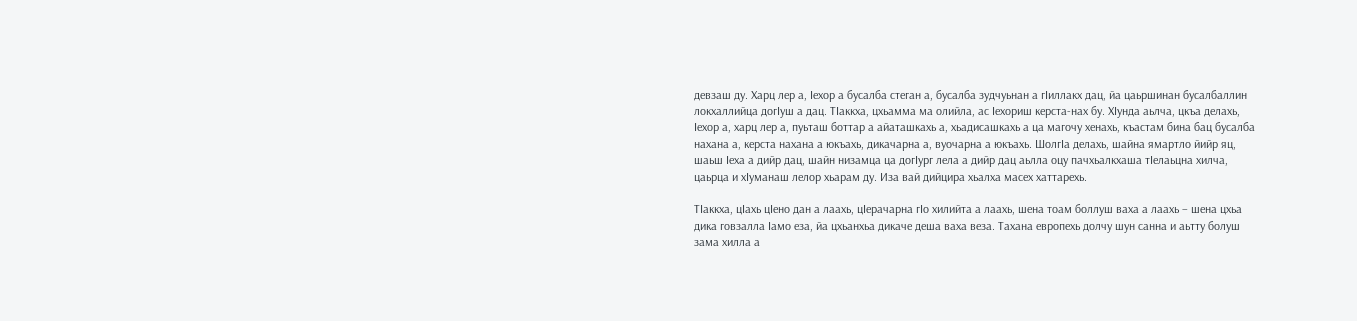девзаш ду. Харц лер а, Iехор а бусалба стеган а, бусалба зудчуьнан а гIиллакх дац, йа цаьршинан бусалбаллин локхаллийца догIуш а дац. ТIаккха, цхьамма ма олийла, ас Iехориш керста-нах бу. ХIунда аьлча, цкъа делахь, Iехор а, харц лер а, пуьташ боттар а айаташкахь а, хьадисашкахь а ца магочу хенахь, къастам бина бац бусалба нахана а, керста нахана а юкъахь, дикачарна а, вуочарна а юкъахь. ШолгIа делахь, шайна ямартло йийр яц, шаьш Iеха а дийр дац, шайн низамца ца догIург лела а дийр дац аьлла оцу пачхьалкхаша тIелаьцна хилча, цаьрца и хIуманаш лелор хьарам ду. Иза вай дийцира хьалха масех хаттарехь.

ТIаккха, цIахь цIено дан а лаахь, цIерачарна гIо хилийта а лаахь, шена тоам боллуш ваха а лаахь – шена цхьа дика говзалла Iамо еза, йа цхьанхьа дикаче деша ваха веза. Тахана европехь долчу шун санна и аьтту болуш зама хилла а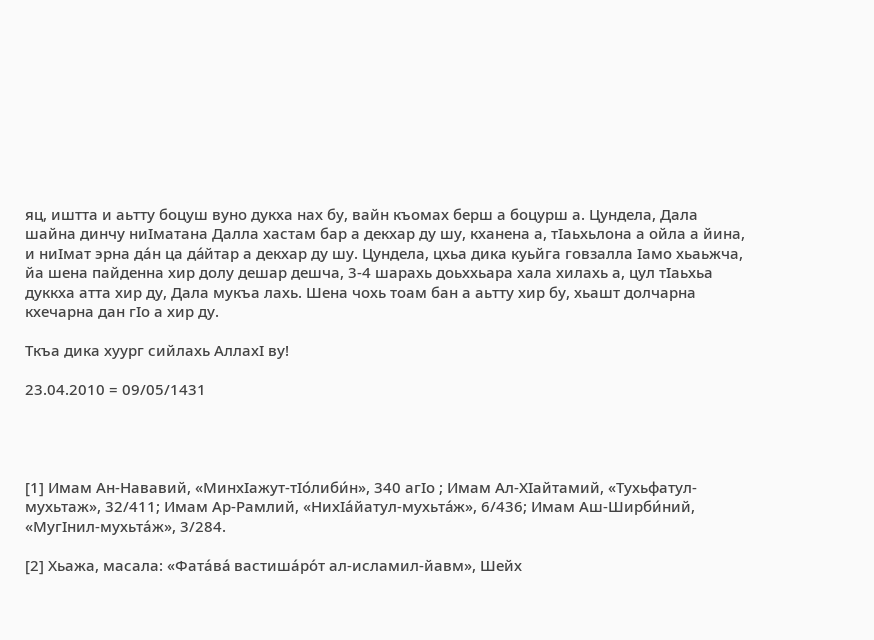яц, иштта и аьтту боцуш вуно дукха нах бу, вайн къомах берш а боцурш а. Цундела, Дала шайна динчу ниIматана Далла хастам бар а декхар ду шу, кханена а, тIаьхьлона а ойла а йина, и ниIмат эрна да́н ца да́йтар а декхар ду шу. Цундела, цхьа дика куьйга говзалла Iамо хьаьжча, йа шена пайденна хир долу дешар дешча, 3-4 шарахь доьххьара хала хилахь а, цул тIаьхьа дуккха атта хир ду, Дала мукъа лахь. Шена чохь тоам бан а аьтту хир бу, хьашт долчарна кхечарна дан гIо а хир ду.

Ткъа дика хуург сийлахь АллахI ву!

23.04.2010 = 09/05/1431




[1] Имам Ан-Нававий, «МинхIажут-тIо́либи́н», 340 агIо ; Имам Ал-ХIайтамий, «Тухьфатул-мухьтаж», 32/411; Имам Ар-Рамлий, «НихIа́йатул-мухьта́ж», 6/436; Имам Аш-Ширби́ний, «МугIнил-мухьта́ж», 3/284.

[2] Хьажа, масала: «Фата́ва́ вастиша́ро́т ал-исламил-йавм», Шейх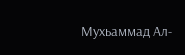Мухьаммад Ал-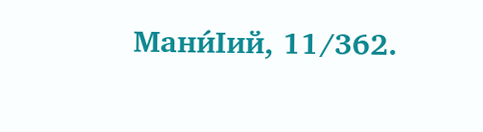Мани́Iий, 11/362.